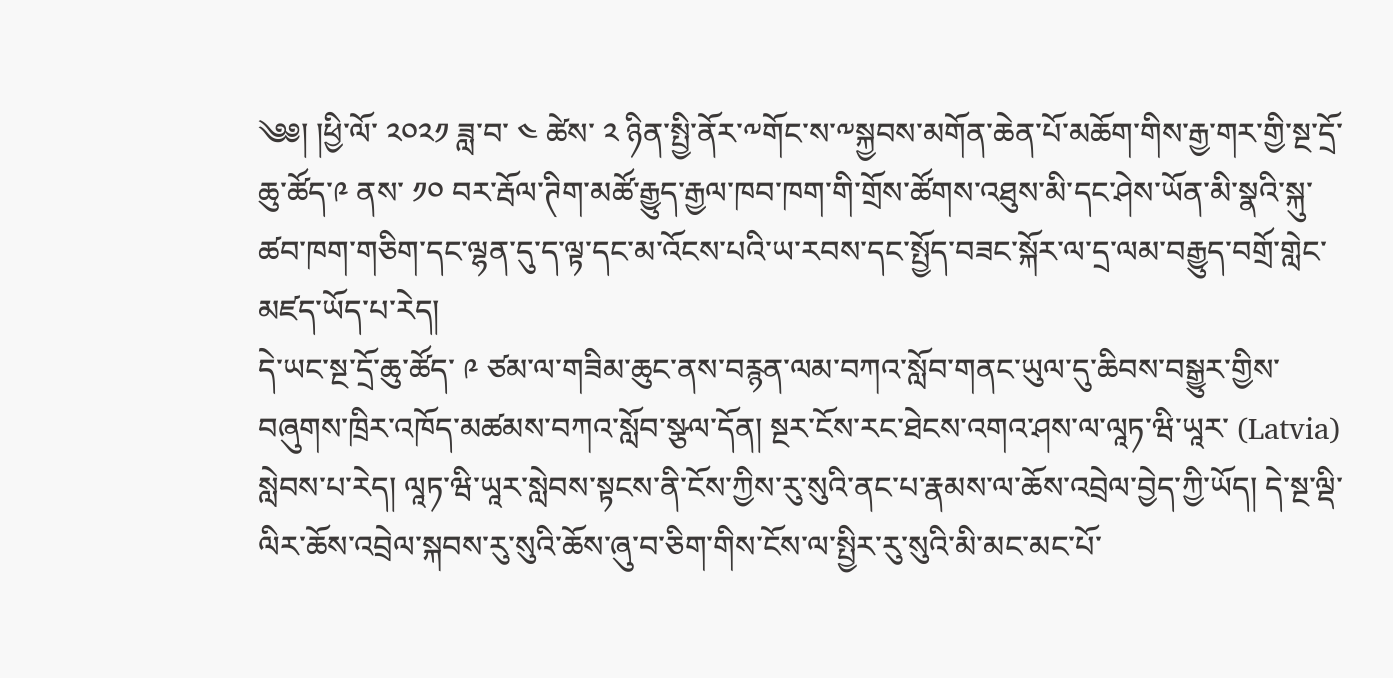༄༅། །ཕྱི་ལོ་ ༢༠༢༡ ཟླ་བ་ ༤ ཚེས་ ༢ ཉིན་སྤྱི་ནོར་༸གོང་ས་༸སྐྱབས་མགོན་ཆེན་པོ་མཆོག་གིས་རྒྱ་གར་གྱི་སྔ་དྲོ་ཆུ་ཚོད་༩ ནས་ ༡༠ བར་རྦོལ་ཊིག་མཚོ་རྒྱུད་རྒྱལ་ཁབ་ཁག་གི་གྲོས་ཚོགས་འཐུས་མི་དང་ཤེས་ཡོན་མི་སྣའི་སྐུ་ཚབ་ཁག་གཅིག་དང་ལྷན་དུ་ད་ལྟ་དང་མ་འོངས་པའི་ཡ་རབས་དང་སྤྱོད་བཟང་སྐོར་ལ་དྲ་ལམ་བརྒྱུད་བགྲོ་གླེང་མཛད་ཡོད་པ་རེད།
དེ་ཡང་སྔ་དྲོ་ཆུ་ཚོད་ ༩ ཙམ་ལ་གཟིམ་ཆུང་ནས་བརྙན་ལམ་བཀའ་སློབ་གནང་ཡུལ་དུ་ཆིབས་བསྒྱུར་གྱིས་བཞུགས་ཁྲིར་འཁོད་མཚམས་བཀའ་སློབ་སྩལ་དོན། སྔར་ངོས་རང་ཐེངས་འགའ་ཤས་ལ་ལཱཏ་ཝི་ཡཱར་ (Latvia) སླེབས་པ་རེད། ལཱཏ་ཝི་ཡཱར་སླེབས་སྟངས་ནི་ངོས་ཀྱིས་རུ་སུའི་ནང་པ་རྣམས་ལ་ཆོས་འབྲེལ་བྱེད་ཀྱི་ཡོད། དེ་སྔ་ལྡི་ལིར་ཆོས་འབྲེལ་སྐབས་རུ་སུའི་ཆོས་ཞུ་བ་ཅིག་གིས་ངོས་ལ་སྤྱིར་རུ་སུའི་མི་མང་མང་པོ་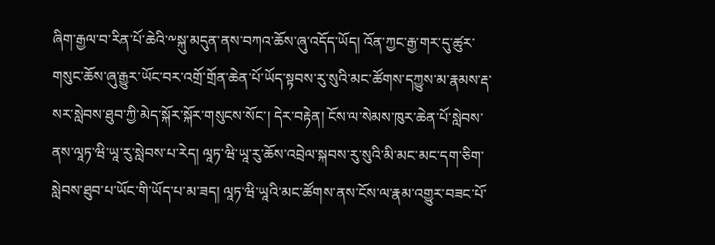ཞིག་རྒྱལ་བ་རིན་པོ་ཆེའི་༸སྐུ་མདུན་ནས་བཀའ་ཆོས་ཞུ་འདོད་ཡོད། འོན་ཀྱང་རྒྱ་གར་དུ་ཚུར་གསུང་ཆོས་ཞུ་རྒྱུར་ཡོང་བར་འགྲོ་གྲོན་ཆེན་པོ་ཡོད་སྟབས་རུ་སུའི་མང་ཚོགས་དཀྱུས་མ་རྣམས་རྡ་སར་སླེབས་ཐུབ་ཀྱི་མེད་སྐོར་སྐོར་གསུངས་སོང་། དེར་བརྟེན། ངོས་ལ་སེམས་ཁུར་ཆེན་པོ་སླེབས་ནས་ལཱཏ་ཝི་ཡཱ་རུ་སླེབས་པ་རེད། ལཱཏ་ཝི་ཡཱ་རུ་ཆོས་འབྲེལ་སྐབས་རུ་སུའི་མི་མང་མང་དག་ཅིག་སླེབས་ཐུབ་པ་ཡོང་གི་ཡོད་པ་མ་ཟད། ལཱཏ་ཝི་ཡཱའི་མང་ཚོགས་ནས་ངོས་ལ་རྣམ་འགྱུར་བཟང་པོ་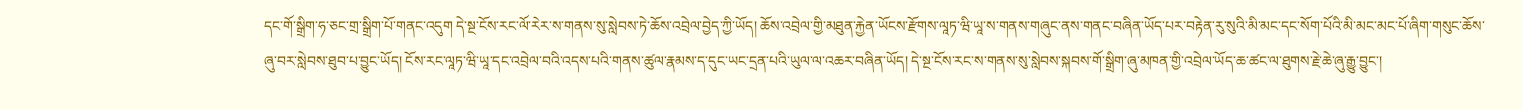དང་གོ་སྒྲིག་ཧ་ཅང་གྲ་སྒྲིག་པོ་གནང་འདུག དེ་སྔ་ངོས་རང་ལོ་རེར་ས་གནས་སུ་སླེབས་ཏེ་ཆོས་འབྲེལ་བྱེད་ཀྱི་ཡོད། ཆོས་འབྲེལ་གྱི་མཐུན་རྐྱེན་ཡོངས་རྫོགས་ལཱཏ་ཝི་ཡཱ་ས་གནས་གཞུང་ནས་གནང་བཞིན་ཡོད་པར་བརྟེན་རུ་སུའི་མི་མང་དང་སོག་པོའི་མི་མང་མང་པོ་ཞིག་གསུང་ཆོས་ཞུ་བར་སླེབས་ཐུབ་པ་བྱུང་ཡོད། ངོས་རང་ལཱཏ་ཝི་ཡཱ་དང་འབྲེལ་བའི་འདས་པའི་གནས་ཚུལ་རྣམས་ད་དུང་ཡང་དྲན་པའི་ཡུལ་ལ་འཆར་བཞིན་ཡོད། དེ་སྔ་ངོས་རང་ས་གནས་སུ་སླེབས་སྐབས་གོ་སྒྲིག་ཞུ་མཁན་གྱི་འབྲེལ་ཡོད་ཆ་ཚང་ལ་ཐུགས་རྗེ་ཆེ་ཞུ་རྒྱུ་བྱུང་།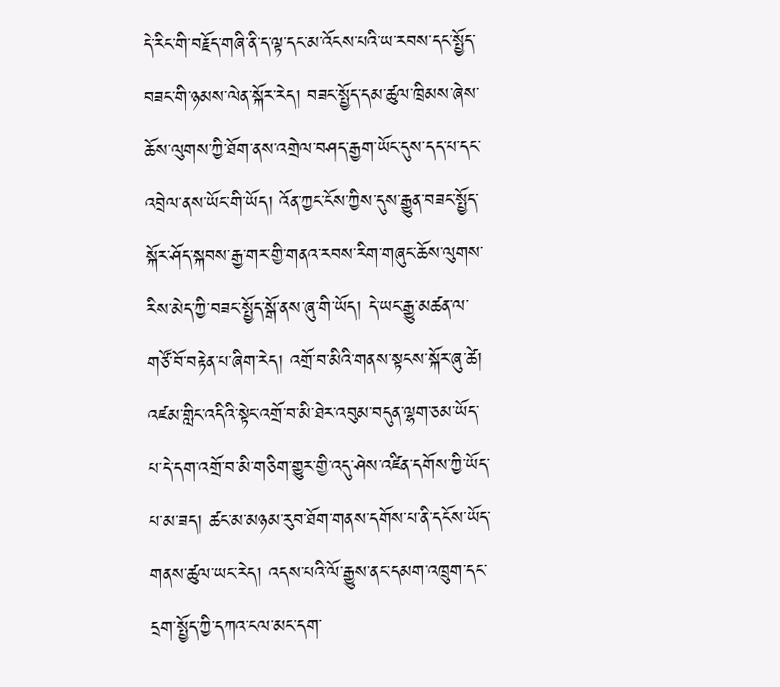དེ་རིང་གི་བརྗོད་གཞི་ནི་ད་ལྟ་དང་མ་འོངས་པའི་ཡ་རབས་དང་སྤྱོད་བཟང་གི་ཉམས་ལེན་སྐོར་རེད། བཟང་སྤྱོད་དམ་ཚུལ་ཁྲིམས་ཞེས་ཆོས་ལུགས་ཀྱི་ཐོག་ནས་འགྲེལ་བཤད་རྒྱག་ཡོང་དུས་དད་པ་དང་འབྲེལ་ནས་ཡོང་གི་ཡོད། འོན་ཀྱང་ངོས་ཀྱིས་དུས་རྒྱུན་བཟང་སྤྱོད་སྐོར་ཤོད་སྐབས་རྒྱ་གར་གྱི་གནའ་རབས་རིག་གཞུང་ཆོས་ལུགས་རིས་མེད་ཀྱི་བཟང་སྤྱོད་སྒོ་ནས་ཞུ་གི་ཡོད། དེ་ཡང་རྒྱུ་མཚན་ལ་གཙོ་བོ་བརྟེན་པ་ཞིག་རེད། འགྲོ་བ་མིའི་གནས་སྟངས་སྐོར་ཞུ་ཚེ། འཛམ་གླིང་འདིའི་སྟེང་འགྲོ་བ་མི་ཐེར་འབུམ་བདུན་ལྷག་ཅམ་ཡོད་པ་དེ་དག་འགྲོ་བ་མི་གཅིག་གྱུར་གྱི་འདུ་ཤེས་འཛིན་དགོས་ཀྱི་ཡོད་པ་མ་ཟད། ཚང་མ་མཉམ་རུབ་ཐོག་གནས་དགོས་པ་ནི་དངོས་ཡོད་གནས་ཚུལ་ཡང་རེད། འདས་པའི་ལོ་རྒྱུས་ནང་དམག་འཁྲུག་དང་དྲག་སྤྱོད་ཀྱི་དཀའ་ངལ་མང་དག་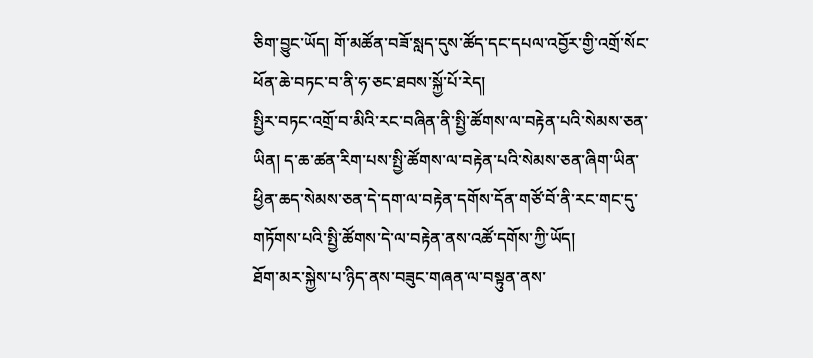ཅིག་བྱུང་ཡོད། གོ་མཚོན་བཟོ་སླད་དུས་ཚོད་དང་དཔལ་འབྱོར་གྱི་འགྲོ་སོང་ཕོན་ཆེ་བཏང་བ་ནི་ཧ་ཅང་ཐབས་སྐྱོ་པོ་རེད།
སྤྱིར་བཏང་འགྲོ་བ་མིའི་རང་བཞིན་ནི་སྤྱི་ཚོགས་ལ་བརྟེན་པའི་སེམས་ཅན་ཡིན། ད་ཆ་ཚན་རིག་པས་སྤྱི་ཚོགས་ལ་བརྟེན་པའི་སེམས་ཅན་ཞིག་ཡིན་ཕྱིན་ཆད་སེམས་ཅན་དེ་དག་ལ་བརྟེན་དགོས་དོན་གཙོ་བོ་ནི་རང་གང་དུ་གཏོགས་པའི་སྤྱི་ཚོགས་དེ་ལ་བརྟེན་ནས་འཚོ་དགོས་ཀྱི་ཡོད།
ཐོག་མར་སྐྱེས་པ་ཉིད་ནས་བཟུང་གཞན་ལ་བསྟུན་ནས་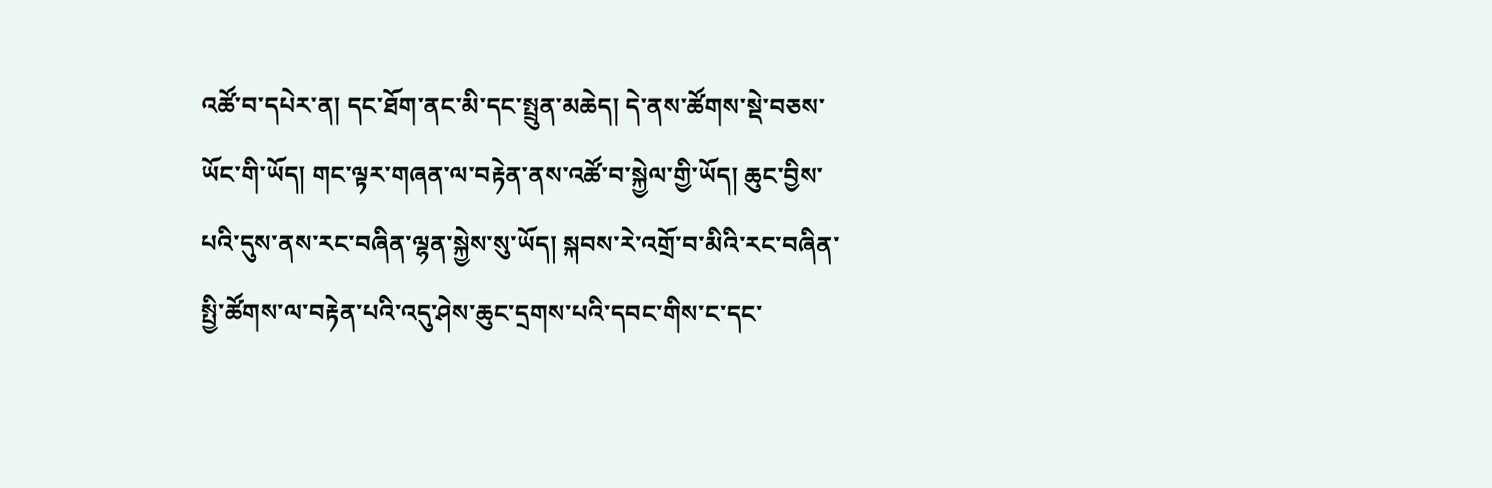འཚོ་བ་དཔེར་ན། དང་ཐོག་ནང་མི་དང་སྤྲུན་མཆེད། དེ་ནས་ཚོགས་སྡེ་བཅས་ཡོང་གི་ཡོད། གང་ལྟར་གཞན་ལ་བརྟེན་ནས་འཚོ་བ་སྐྱེལ་གྱི་ཡོད། ཆུང་བྱིས་པའི་དུས་ནས་རང་བཞིན་ལྷན་སྐྱེས་སུ་ཡོད། སྐབས་རེ་འགྲོ་བ་མིའི་རང་བཞིན་སྤྱི་ཚོགས་ལ་བརྟེན་པའི་འདུ་ཤེས་ཆུང་དྲགས་པའི་དབང་གིས་ང་དང་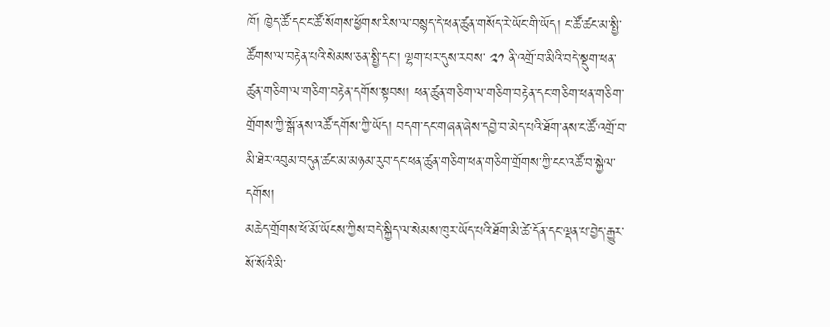ཁོ། ཁྱེད་ཚོ་དང་ང་ཚོ་སོགས་ཕྱོགས་རིས་ལ་བསྙད་དེ་ཕན་ཚུན་གསོད་རེ་ཡོང་གི་ཡོད། ང་ཚོ་ཚང་མ་སྤྱི་ཚོགས་ལ་བརྟེན་པའི་སེམས་ཅན་སྤྱི་དང་། ལྷག་པར་དུས་རབས་ ༢༡ ནི་འགྲོ་བ་མིའི་བདེ་སྡུག་ཕན་ཚུན་གཅིག་ལ་གཅིག་བརྟེན་དགོས་སྟབས། ཕན་ཚུན་གཅིག་ལ་གཅིག་བརྟེན་དང་གཅིག་ཕན་གཅིག་གྲོགས་ཀྱི་སྒོ་ནས་འཚོ་དགོས་ཀྱི་ཡོད། བདག་དང་གཞན་ཞེས་དབྱེ་བ་མེད་པའི་ཐོག་ནས་ང་ཚོ་འགྲོ་བ་མི་ཐེར་འབུམ་བདུན་ཚང་མ་མཉམ་རུབ་དང་ཕན་ཚུན་གཅིག་ཕན་གཅིག་གྲོགས་ཀྱི་ངང་འཚོ་བ་སྐྱེལ་དགོས།
མཆེད་གྲོགས་ཕོ་མོ་ཡོངས་ཀྱིས་བདེ་སྐྱིད་ལ་སེམས་ཁུར་ཡོད་པའི་ཐོག་མི་ཚེ་དོན་དང་ལྡན་པ་བྱེད་རྒྱུར་སོ་སོའི་མི་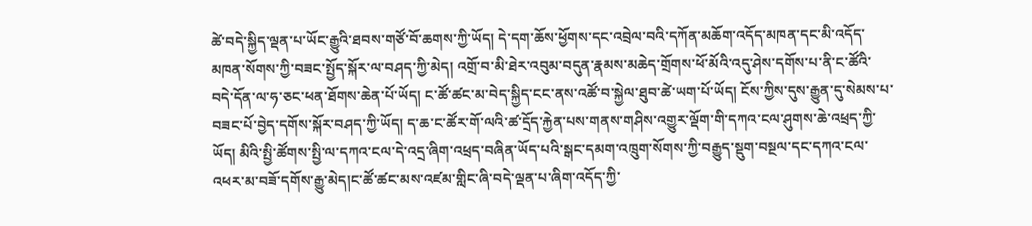ཚེ་བདེ་སྐྱིད་ལྡན་པ་ཡོང་རྒྱུའི་ཐབས་གཙོ་བོ་ཆགས་ཀྱི་ཡོད། དེ་དག་ཆོས་ཕྱོགས་དང་འབྲེལ་བའི་དཀོན་མཆོག་འདོད་མཁན་དང་མི་འདོད་མཁན་སོགས་ཀྱི་བཟང་སྤྱོད་སྐོར་ལ་བཤད་ཀྱི་མེད། འགྲོ་བ་མི་ཐེར་འབུམ་བདུན་རྣམས་མཆེད་གྲོགས་ཕོ་མོའི་འདུ་ཤེས་དགོས་པ་ནི་ང་ཚོའི་བདེ་དོན་ལ་ཧ་ཅང་ཕན་ཐོགས་ཆེན་པོ་ཡོད། ང་ཚོ་ཚང་མ་བེད་སྐྱིད་ངང་ནས་འཚོ་བ་སྐྱེལ་ཐུབ་ཚེ་ཡག་པོ་ཡོད། ངོས་ཀྱིས་དུས་རྒྱུན་དུ་སེམས་པ་བཟང་པོ་བྱེད་དགོས་སྐོར་བཤད་ཀྱི་ཡོད། ད་ཆ་ང་ཚོར་གོ་ལའི་ཚ་དྲོད་རྐྱེན་པས་གནས་གཤིས་འགྱུར་ལྡོག་གི་དཀའ་ངལ་ཤུགས་ཆེ་འཕྲད་ཀྱི་ཡོད། མིའི་སྤྱི་ཚོགས་སྤྱི་ལ་དཀའ་ངལ་དེ་འདྲ་ཞིག་འཕྲད་བཞིན་ཡོད་པའི་སྒང་དམག་འཁྲུག་སོགས་ཀྱི་བརྒྱུད་སྡུག་བསྔལ་དང་དཀའ་ངལ་འཕར་མ་བཟོ་དགོས་རྒྱུ་མེད།ང་ཚོ་ཚང་མས་འཛམ་གླིང་ཞི་བདེ་ལྡན་པ་ཞིག་འདོད་ཀྱི་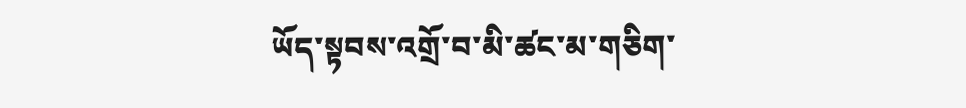ཡོད་སྟབས་འགྲོ་བ་མི་ཚང་མ་གཅིག་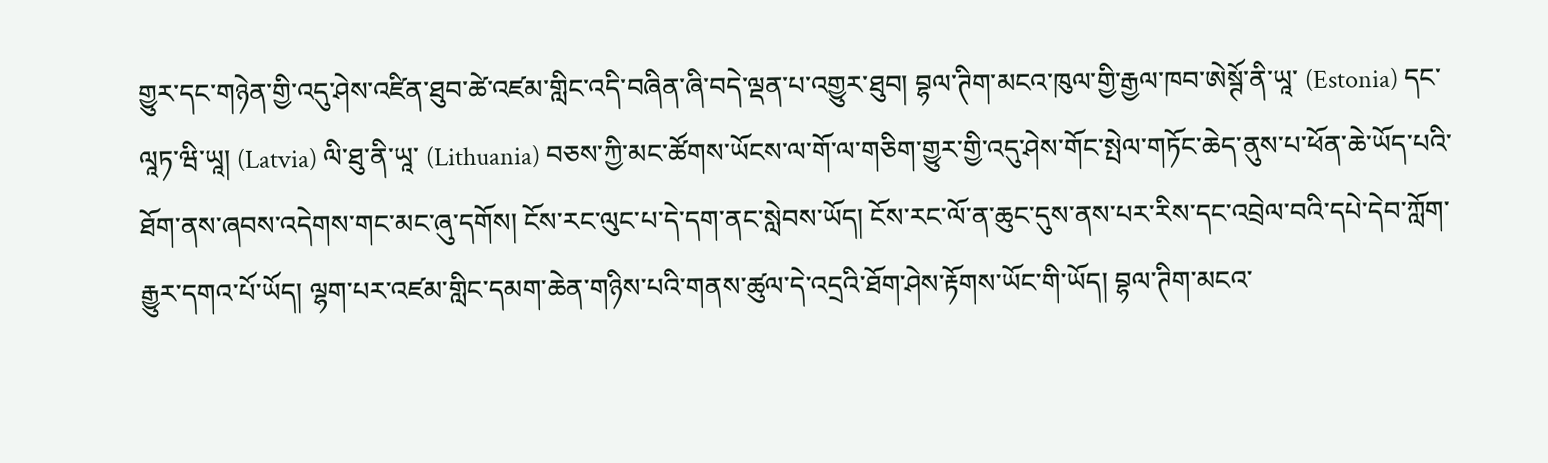གྱུར་དང་གཉེན་གྱི་འདུ་ཤེས་འཛིན་ཐུབ་ཚེ་འཛམ་གླིང་འདི་བཞིན་ཞི་བདེ་ལྡན་པ་འགྱུར་ཐུབ། བྷལ་ཊིག་མངའ་ཁུལ་གྱི་རྒྱལ་ཁབ་ཨེསྚོ་ནི་ཡཱ་ (Estonia) དང་ལཱཏ་ཝི་ཡཱ། (Latvia) ལི་ཐུ་ནི་ཡཱ་ (Lithuania) བཅས་ཀྱི་མང་ཚོགས་ཡོངས་ལ་གོ་ལ་གཅིག་གྱུར་གྱི་འདུ་ཤེས་གོང་སྤེལ་གཏོང་ཆེད་ནུས་པ་ཕོན་ཆེ་ཡོད་པའི་ཐོག་ནས་ཞབས་འདེགས་གང་མང་ཞུ་དགོས། ངོས་རང་ལུང་པ་དེ་དག་ནང་སླེབས་ཡོད། ངོས་རང་ལོ་ན་ཆུང་དུས་ནས་པར་རིས་དང་འབྲེལ་བའི་དཔེ་དེབ་ཀློག་རྒྱུར་དགའ་པོ་ཡོད། ལྷག་པར་འཛམ་གླིང་དམག་ཆེན་གཉིས་པའི་གནས་ཚུལ་དེ་འདྲའི་ཐོག་ཤེས་རྟོགས་ཡོང་གི་ཡོད། བྷལ་ཊིག་མངའ་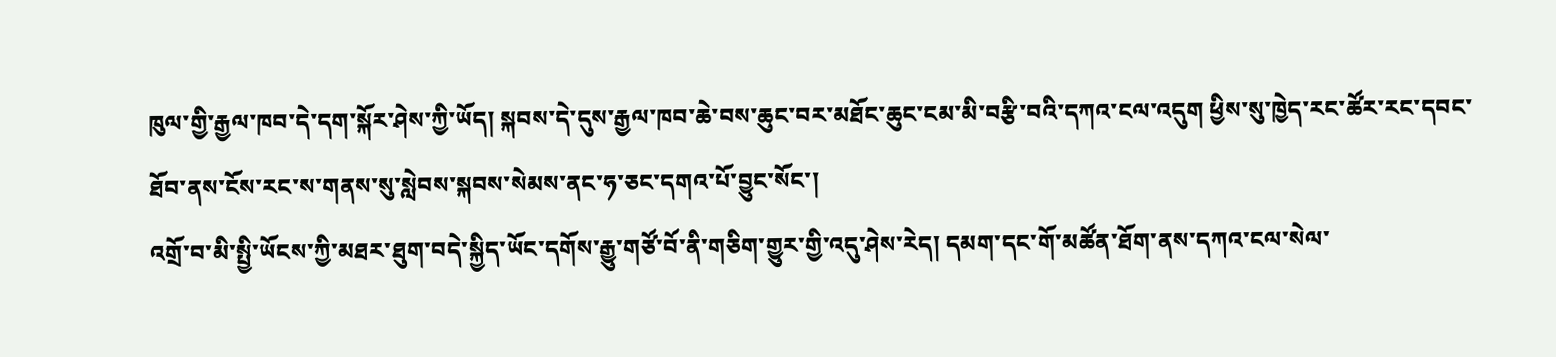ཁུལ་གྱི་རྒྱལ་ཁབ་དེ་དག་སྐོར་ཤེས་ཀྱི་ཡོད། སྐབས་དེ་དུས་རྒྱལ་ཁབ་ཆེ་བས་ཆུང་བར་མཐོང་ཆུང་ངམ་མི་བརྩི་བའི་དཀའ་ངལ་འདུག ཕྱིས་སུ་ཁྱེད་རང་ཚོར་རང་དབང་ཐོབ་ནས་ངོས་རང་ས་གནས་སུ་སླེབས་སྐབས་སེམས་ནང་ཧ་ཅང་དགའ་པོ་བྱུང་སོང་།
འགྲོ་བ་མི་སྤྱི་ཡོངས་ཀྱི་མཐར་ཐུག་བདེ་སྐྱིད་ཡོང་དགོས་རྒྱུ་གཙོ་བོ་ནི་གཅིག་གྱུར་གྱི་འདུ་ཤེས་རེད། དམག་དང་གོ་མཚོན་ཐོག་ནས་དཀའ་ངལ་སེལ་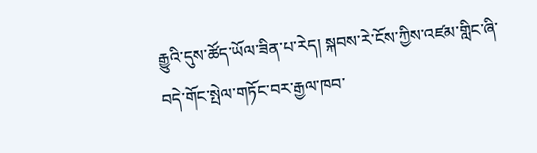རྒྱུའི་དུས་ཚོད་ཡོལ་ཟིན་པ་རེད། སྐབས་རེ་ངོས་ཀྱིས་འཛམ་གླིང་ཞི་བདེ་གོང་སྤེལ་གཏོང་བར་རྒྱལ་ཁབ་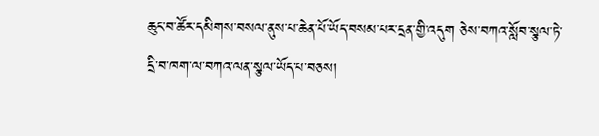ཆུང་བ་ཚོར་དམིགས་བསལ་ནུས་པ་ཆེན་པོ་ཡོད་བསམ་པར་དྲན་གྱི་འདུག ཅེས་བཀའ་སློབ་སྩལ་ཏེ་དྲི་བ་ཁག་ལ་བཀའ་ལན་སྩལ་ཡོད་པ་བཅས།